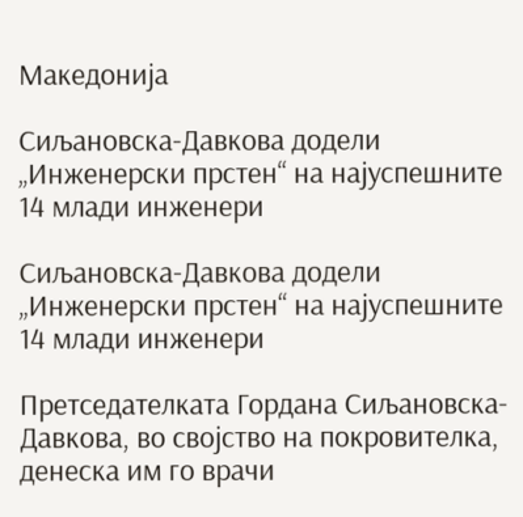Македонија

Сиљановска-Давкова додели „Инженерски прстен“ на најуспешните 14 млади инженери

Сиљановска-Давкова додели „Инженерски прстен“ на најуспешните 14 млади инженери

Претседателката Гордана Сиљановска-Давкова, во својство на покровителка, денеска им го врачи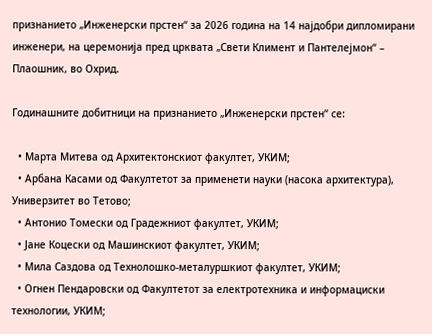признанието „Инженерски прстен“ за 2026 година на 14 најдобри дипломирани инженери, на церемонија пред црквата „Свети Климент и Пантелејмон“ – Плаошник, во Охрид.

Годинашните добитници на признанието „Инженерски прстен“ се:

  • Марта Митева од Архитектонскиот факултет, УКИМ;
  • Арбана Касами од Факултетот за применети науки (насока архитектура), Универзитет во Тетово;
  • Антонио Томески од Градежниот факултет, УКИМ;
  • Јане Коцески од Машинскиот факултет, УКИМ;
  • Мила Саздова од Технолошко-металуршкиот факултет, УКИМ;
  • Огнен Пендаровски од Факултетот за електротехника и информациски технологии, УКИМ;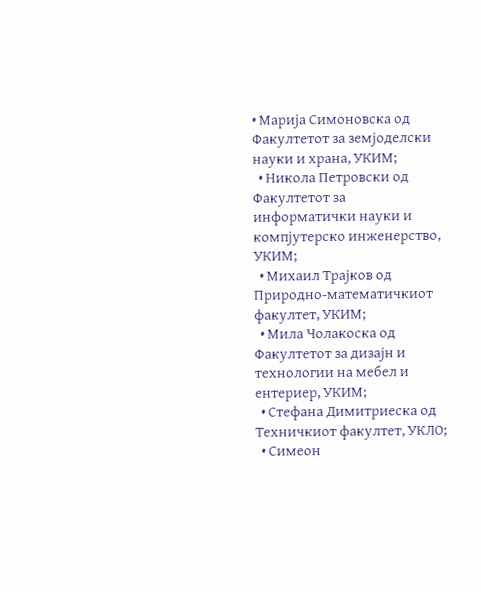• Марија Симоновска од Факултетот за земјоделски науки и храна, УКИМ;
  • Никола Петровски од Факултетот за информатички науки и компјутерско инженерство, УКИМ;
  • Михаил Трајков од Природно-математичкиот факултет, УКИМ;
  • Мила Чолакоска од Факултетот за дизајн и технологии на мебел и ентериер, УКИМ;
  • Стефана Димитриеска од Техничкиот факултет, УКЛО;
  • Симеон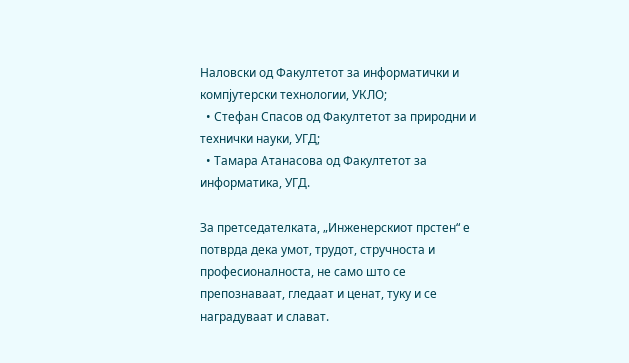Наловски од Факултетот за информатички и компјутерски технологии, УКЛО;
  • Стефан Спасов од Факултетот за природни и технички науки, УГД;
  • Тамара Атанасова од Факултетот за информатика, УГД.

За претседателката, „Инженерскиот прстен“ е потврда дека умот, трудот, стручноста и професионалноста, не само што се препознаваат, гледаат и ценат, туку и се наградуваат и слават.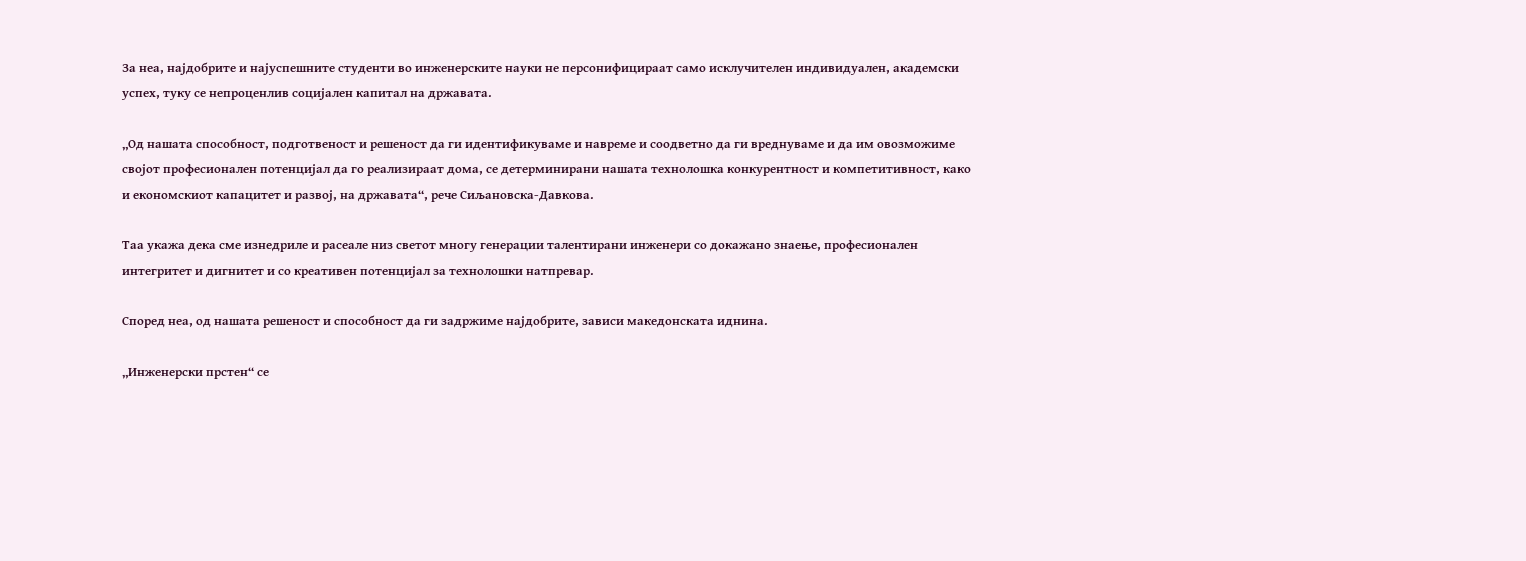За неа, најдобрите и најуспешните студенти во инженерските науки не персонифицираат само исклучителен индивидуален, академски успех, туку се непроценлив социјален капитал на државата.

„Од нашата способност, подготвеност и решеност да ги идентификуваме и навреме и соодветно да ги вреднуваме и да им овозможиме својот професионален потенцијал да го реализираат дома, се детерминирани нашата технолошка конкурентност и компетитивност, како и економскиот капацитет и развој, на државата“, рече Сиљановска-Давкова.

Таа укажа дека сме изнедриле и расеале низ светот многу генерации талентирани инженери со докажано знаење, професионален интегритет и дигнитет и со креативен потенцијал за технолошки натпревар.

Според неа, од нашата решеност и способност да ги задржиме најдобрите, зависи македонската иднина.

„Инженерски прстен“ се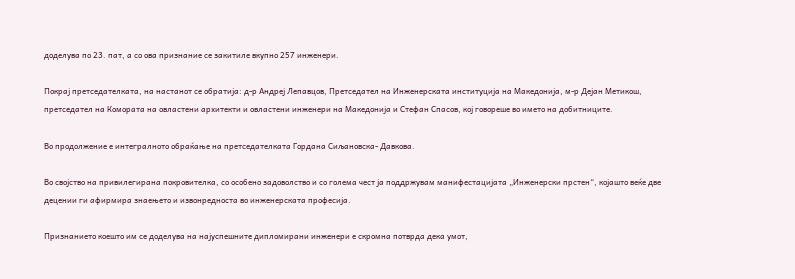доделува по 23. пат, а со ова признание се закитиле вкупно 257 инженери.

Покрај претседателката, на настанот се обратија: д-р Андреј Лепавцов, Претседател на Инженерската институција на Македонија, м-р Дејан Метикош, претседател на Комората на овластени архитекти и овластени инженери на Македонија и Стефан Спасов, кој говореше во името на добитниците.

Во продолжение е интегралното обраќање на претседателката Гордана Сиљановска- Давкова.

Во својство на привилегирана покровителка, со особено задоволство и со голема чест ја поддржувам манифестацијата „Инженерски прстен“, којашто веќе две децении ги афирмира знаењето и извонредноста во инженерската професија.

Признанието коешто им се доделува на најуспешните дипломирани инженери е скромна потврда дека умот,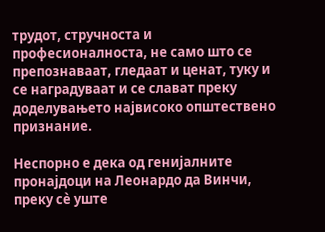трудот, стручноста и професионалноста, не само што се препознаваат, гледаат и ценат, туку и се наградуваат и се слават преку доделувањето највисоко општествено признание.

Неспорно е дека од генијалните пронајдоци на Леонардо да Винчи, преку сè уште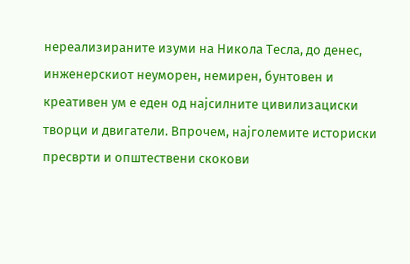нереализираните изуми на Никола Тесла, до денес, инженерскиот неуморен, немирен, бунтовен и креативен ум е еден од најсилните цивилизациски творци и двигатели. Впрочем, најголемите историски пресврти и општествени скокови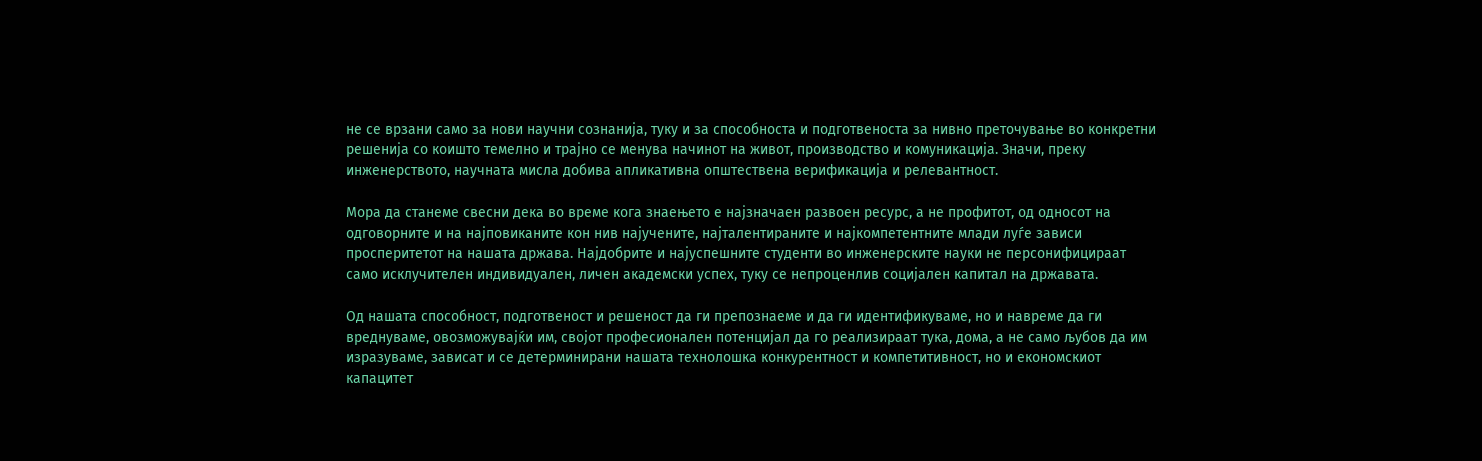не се врзани само за нови научни сознанија, туку и за способноста и подготвеноста за нивно преточување во конкретни решенија со коишто темелно и трајно се менува начинот на живот, производство и комуникација. Значи, преку инженерството, научната мисла добива апликативна општествена верификација и релевантност.

Мора да станеме свесни дека во време кога знаењето е најзначаен развоен ресурс, а не профитот, од односот на одговорните и на најповиканите кон нив најучените, најталентираните и најкомпетентните млади луѓе зависи просперитетот на нашата држава. Најдобрите и најуспешните студенти во инженерските науки не персонифицираат само исклучителен индивидуален, личен академски успех, туку се непроценлив социјален капитал на државата.

Од нашата способност, подготвеност и решеност да ги препознаеме и да ги идентификуваме, но и навреме да ги вреднуваме, овозможувајќи им, својот професионален потенцијал да го реализираат тука, дома, а не само љубов да им изразуваме, зависат и се детерминирани нашата технолошка конкурентност и компетитивност, но и економскиот капацитет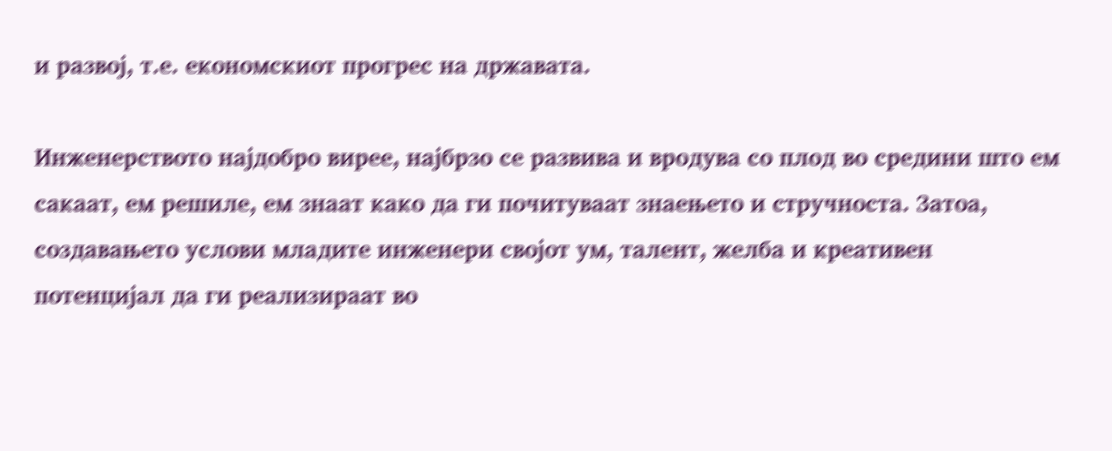и развој, т.е. економскиот прогрес на државата.

Инженерството најдобро вирее, најбрзо се развива и вродува со плод во средини што ем сакаат, ем решиле, ем знаат како да ги почитуваат знаењето и стручноста. Затоа, создавањето услови младите инженери својот ум, талент, желба и креативен потенцијал да ги реализираат во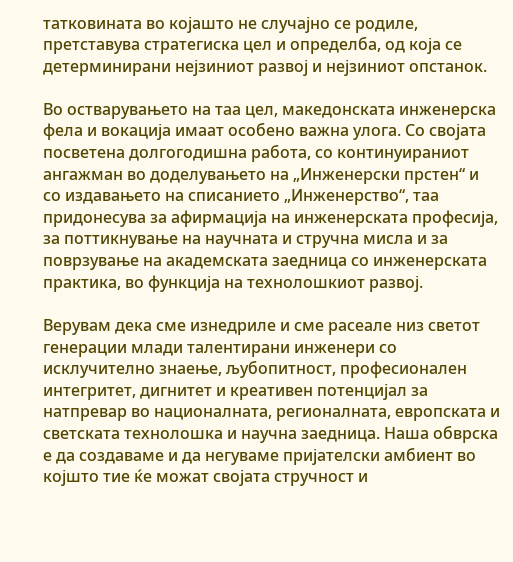татковината во којашто не случајно се родиле, претставува стратегиска цел и определба, од која се детерминирани нејзиниот развој и нејзиниот опстанок.

Во остварувањето на таа цел, македонската инженерска фела и вокација имаат особено важна улога. Со својата посветена долгогодишна работа, со континуираниот ангажман во доделувањето на „Инженерски прстен“ и со издавањето на списанието „Инженерство“, таа придонесува за афирмација на инженерската професија, за поттикнување на научната и стручна мисла и за поврзување на академската заедница со инженерската практика, во функција на технолошкиот развој.

Верувам дека сме изнедриле и сме расеале низ светот генерации млади талентирани инженери со исклучително знаење, љубопитност, професионален интегритет, дигнитет и креативен потенцијал за натпревар во националната, регионалната, европската и светската технолошка и научна заедница. Наша обврска е да создаваме и да негуваме пријателски амбиент во којшто тие ќе можат својата стручност и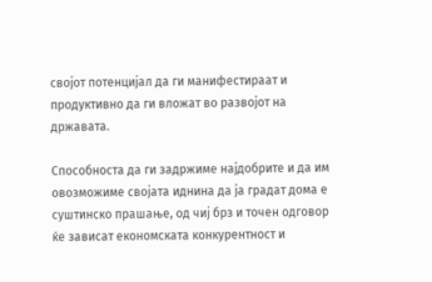својот потенцијал да ги манифестираат и продуктивно да ги вложат во развојот на државата.

Способноста да ги задржиме најдобрите и да им овозможиме својата иднина да ја градат дома е суштинско прашање, од чиј брз и точен одговор ќе зависат економската конкурентност и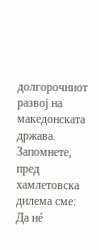долгорочниот развој на македонската држава. Запомнете, пред хамлетовска дилема сме: Да нé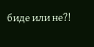биде или не?!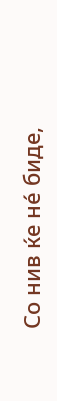Со нив ќе нé биде,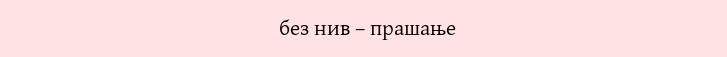без нив – прашање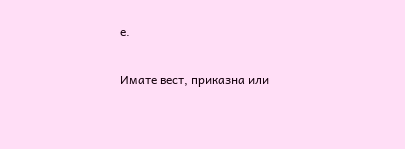е.

Имате вест, приказна или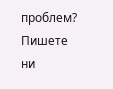проблем? Пишете ни